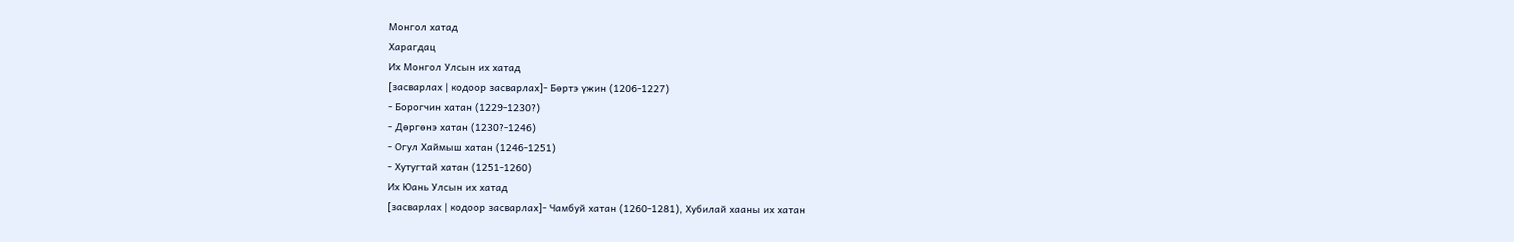Монгол хатад
Харагдац
Их Монгол Улсын их хатад
[засварлах | кодоор засварлах]- Бөртэ үжин (1206-1227)
- Борогчин хатан (1229-1230?)
- Дөргөнэ хатан (1230?-1246)
- Огул Хаймыш хатан (1246-1251)
- Хутугтай хатан (1251-1260)
Их Юань Улсын их хатад
[засварлах | кодоор засварлах]- Чамбуй хатан (1260-1281), Хубилай хааны их хатан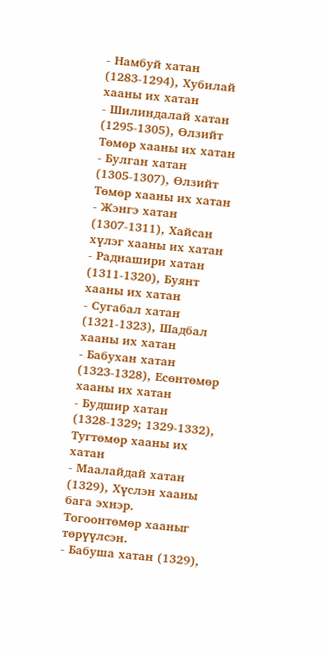- Намбуй хатан (1283-1294), Хубилай хааны их хатан
- Шилиндалай хатан (1295-1305), Өлзийт Төмөр хааны их хатан
- Булган хатан (1305-1307), Өлзийт Төмөр хааны их хатан
- Жэнгэ хатан (1307-1311), Хайсан хүлэг хааны их хатан
- Раднашири хатан (1311-1320), Буянт хааны их хатан
- Сугабал хатан (1321-1323), Шадбал хааны их хатан
- Бабухан хатан (1323-1328), Есөнтөмөр хааны их хатан
- Будшир хатан (1328-1329; 1329-1332), Тугтөмөр хааны их хатан
- Маалайдай хатан (1329), Хүслэн хааны бага эхнэр. Тогоонтөмөр хааныг төрүүлсэн.
- Бабуша хатан (1329),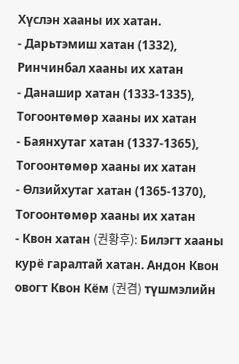Хүслэн хааны их хатан.
- Дарьтэмиш хатан (1332), Ринчинбал хааны их хатан
- Данашир хатан (1333-1335), Тогоонтөмөр хааны их хатан
- Баянхутаг хатан (1337-1365), Тогоонтөмөр хааны их хатан
- Өлзийхутаг хатан (1365-1370), Тогоонтөмөр хааны их хатан
- Квон хатан (권황후): Билэгт хааны курё гаралтай хатан. Андон Квон овогт Квон Кём (권겸) түшмэлийн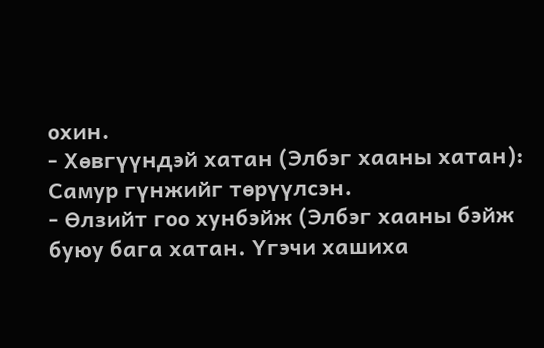охин.
- Хөвгүүндэй хатан (Элбэг хааны хатан): Самур гүнжийг төрүүлсэн.
- Өлзийт гоо хунбэйж (Элбэг хааны бэйж буюу бага хатан. Үгэчи хашиха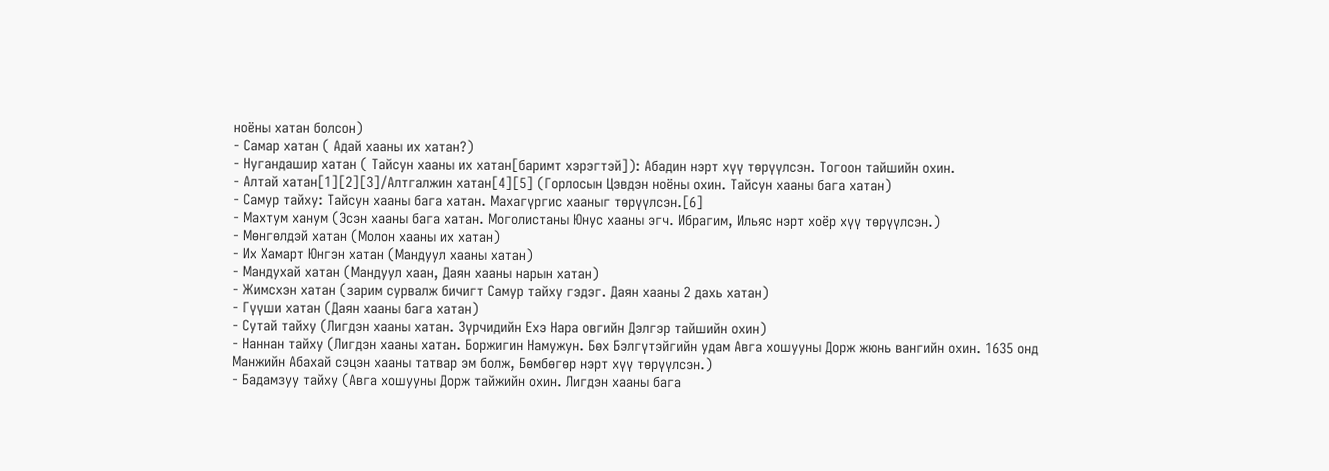ноёны хатан болсон)
- Самар хатан ( Адай хааны их хатан?)
- Нугандашир хатан ( Тайсун хааны их хатан[баримт хэрэгтэй]): Абадин нэрт хүү төрүүлсэн. Тогоон тайшийн охин.
- Алтай хатан[1][2][3]/Алтгалжин хатан[4][5] (Горлосын Цэвдэн ноёны охин. Тайсун хааны бага хатан)
- Самур тайху: Тайсун хааны бага хатан. Махагүргис хааныг төрүүлсэн.[6]
- Махтум ханум (Эсэн хааны бага хатан. Моголистаны Юнус хааны эгч. Ибрагим, Ильяс нэрт хоёр хүү төрүүлсэн.)
- Мөнгөлдэй хатан (Молон хааны их хатан)
- Их Хамарт Юнгэн хатан (Мандуул хааны хатан)
- Мандухай хатан (Мандуул хаан, Даян хааны нарын хатан)
- Жимсхэн хатан (зарим сурвалж бичигт Самур тайху гэдэг. Даян хааны 2 дахь хатан)
- Гүүши хатан (Даян хааны бага хатан)
- Сутай тайху (Лигдэн хааны хатан. Зүрчидийн Ехэ Нара овгийн Дэлгэр тайшийн охин)
- Наннан тайху (Лигдэн хааны хатан. Боржигин Намужун. Бөх Бэлгүтэйгийн удам Авга хошууны Дорж жюнь вангийн охин. 1635 онд Манжийн Абахай сэцэн хааны татвар эм болж, Бөмбөгөр нэрт хүү төрүүлсэн.)
- Бадамзуу тайху (Авга хошууны Дорж тайжийн охин. Лигдэн хааны бага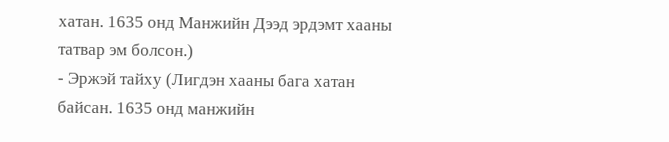хатан. 1635 онд Манжийн Дээд эрдэмт хааны татвар эм болсон.)
- Эржэй тайху (Лигдэн хааны бага хатан байсан. 1635 онд манжийн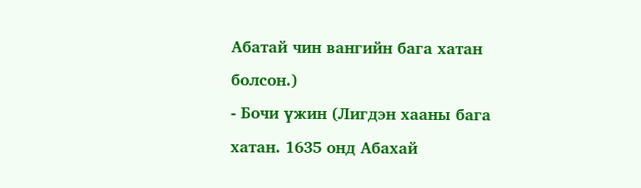Абатай чин вангийн бага хатан болсон.)
- Бочи үжин (Лигдэн хааны бага хатан. 1635 онд Абахай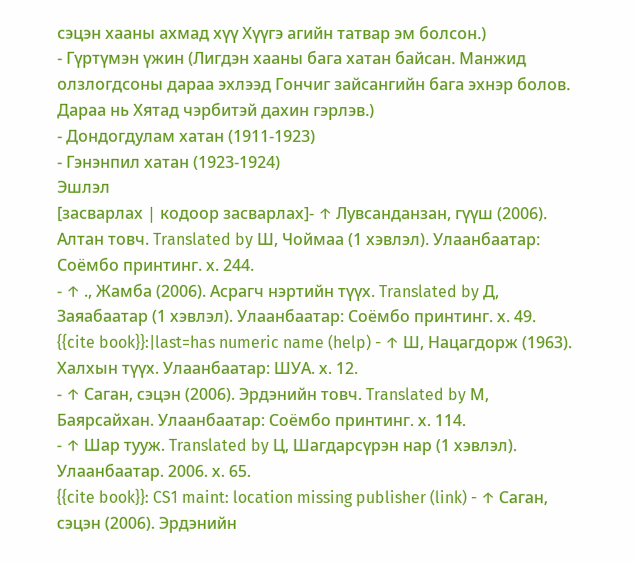сэцэн хааны ахмад хүү Хүүгэ агийн татвар эм болсон.)
- Гүртүмэн үжин (Лигдэн хааны бага хатан байсан. Манжид олзлогдсоны дараа эхлээд Гончиг зайсангийн бага эхнэр болов. Дараа нь Хятад чэрбитэй дахин гэрлэв.)
- Дондогдулам хатан (1911-1923)
- Гэнэнпил хатан (1923-1924)
Эшлэл
[засварлах | кодоор засварлах]- ↑ Лувсанданзан, гүүш (2006). Алтан товч. Translated by Ш, Чоймаа (1 хэвлэл). Улаанбаатар: Соёмбо принтинг. х. 244.
- ↑ ., Жамба (2006). Асрагч нэртийн түүх. Translated by Д, Заяабаатар (1 хэвлэл). Улаанбаатар: Соёмбо принтинг. х. 49.
{{cite book}}:|last=has numeric name (help) - ↑ Ш, Нацагдорж (1963). Халхын түүх. Улаанбаатар: ШУА. х. 12.
- ↑ Саган, сэцэн (2006). Эрдэнийн товч. Translated by М, Баярсайхан. Улаанбаатар: Соёмбо принтинг. х. 114.
- ↑ Шар тууж. Translated by Ц, Шагдарсүрэн нар (1 хэвлэл). Улаанбаатар. 2006. х. 65.
{{cite book}}: CS1 maint: location missing publisher (link) - ↑ Саган, сэцэн (2006). Эрдэнийн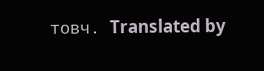товч. Translated by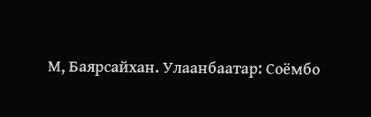М, Баярсайхан. Улаанбаатар: Соёмбо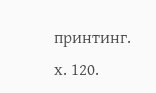принтинг. х. 120.